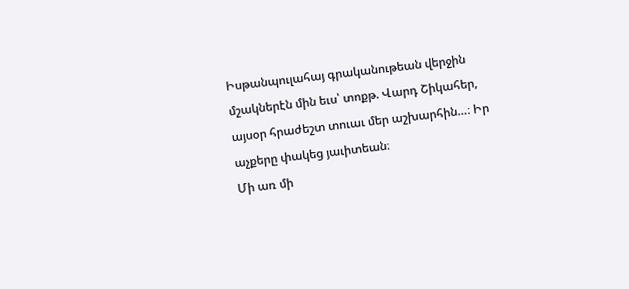Իսթանպուլահայ գրականութեան վերջին մշակներէն մին եւս՝ տոքթ. Վարդ Շիկահեր, այսօր հրաժեշտ տուաւ մեր աշխարհին…։ Իր աչքերը փակեց յաւիտեան։
Մի առ մի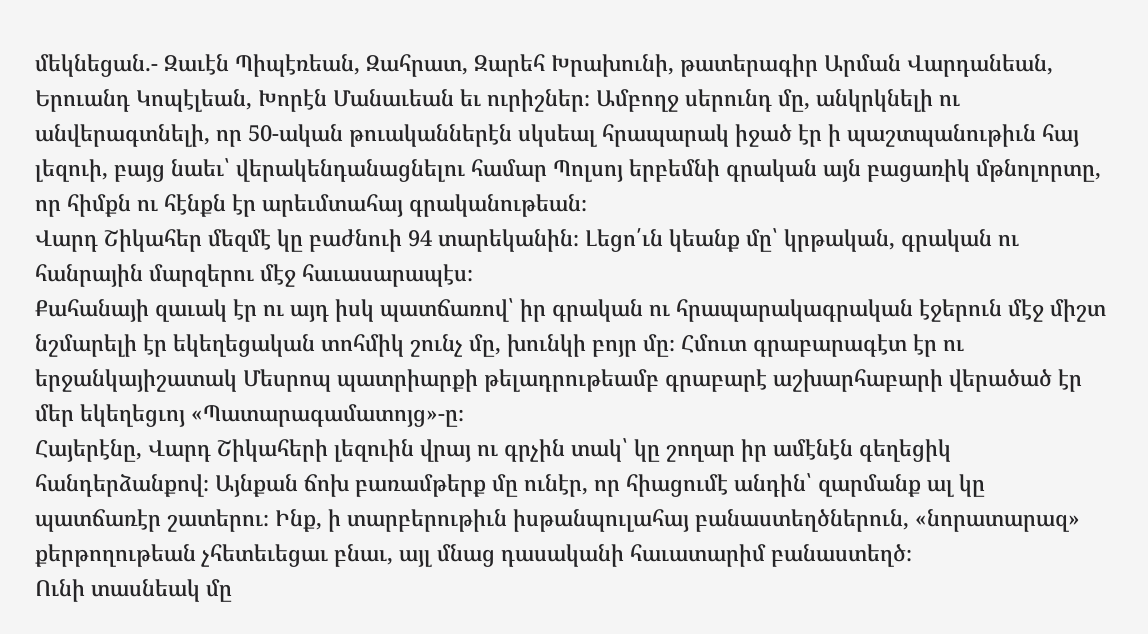մեկնեցան.- Զաւէն Պիպէռեան, Զահրատ, Զարեհ Խրախունի, թատերագիր Արման Վարդանեան, Երուանդ Կոպէլեան, Խորէն Մանաւեան եւ ուրիշներ։ Ամբողջ սերունդ մը, անկրկնելի ու անվերագտնելի, որ 50-ական թուականներէն սկսեալ հրապարակ իջած էր ի պաշտպանութիւն հայ լեզուի, բայց նաեւ՝ վերակենդանացնելու համար Պոլսոյ երբեմնի գրական այն բացառիկ մթնոլորտը, որ հիմքն ու հէնքն էր արեւմտահայ գրականութեան։
Վարդ Շիկահեր մեզմէ կը բաժնուի 94 տարեկանին։ Լեցո՛ւն կեանք մը՝ կրթական, գրական ու հանրային մարզերու մէջ հաւասարապէս։
Քահանայի զաւակ էր ու այդ իսկ պատճառով՝ իր գրական ու հրապարակագրական էջերուն մէջ միշտ նշմարելի էր եկեղեցական տոհմիկ շունչ մը, խունկի բոյր մը։ Հմուտ գրաբարագէտ էր ու երջանկայիշատակ Մեսրոպ պատրիարքի թելադրութեամբ գրաբարէ աշխարհաբարի վերածած էր մեր եկեղեցւոյ «Պատարագամատոյց»-ը։
Հայերէնը, Վարդ Շիկահերի լեզուին վրայ ու գրչին տակ՝ կը շողար իր ամէնէն գեղեցիկ հանդերձանքով։ Այնքան ճոխ բառամթերք մը ունէր, որ հիացումէ անդին՝ զարմանք ալ կը պատճառէր շատերու։ Ինք, ի տարբերութիւն իսթանպուլահայ բանաստեղծներուն, «նորատարազ» քերթողութեան չհետեւեցաւ բնաւ, այլ մնաց դասականի հաւատարիմ բանաստեղծ։
Ունի տասնեակ մը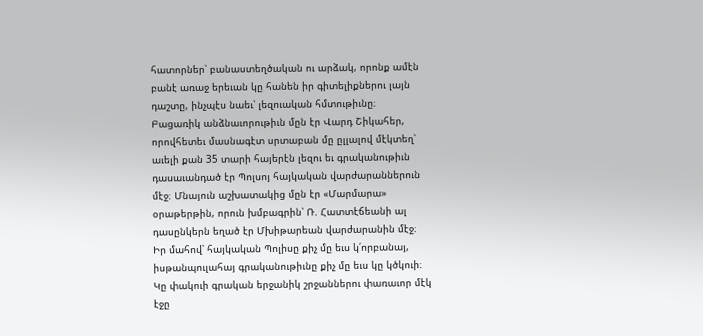հատորներ՝ բանաստեղծական ու արձակ, որոնք ամէն բանէ առաջ երեւան կը հանեն իր գիտելիքներու լայն դաշտը, ինչպէս նաեւ՝ լեզուական հմտութիւնը։
Բացառիկ անձնաւորութիւն մըն էր Վարդ Շիկահեր, որովհետեւ մասնագէտ սրտաբան մը ըլլալով մէկտեղ՝ աւելի քան 35 տարի հայերէն լեզու եւ գրականութիւն դասաւանդած էր Պոլսոյ հայկական վարժարաններուն մէջ։ Մնայուն աշխատակից մըն էր «Մարմարա» օրաթերթին, որուն խմբագրին՝ Ռ. Հատտէճեանի ալ դասընկերն եղած էր Մխիթարեան վարժարանին մէջ։
Իր մահով՝ հայկական Պոլիսը քիչ մը եւս կ՛որբանայ, իսթանպուլահայ գրականութիւնը քիչ մը եւս կը կծկուի։
Կը փակուի գրական երջանիկ շրջաններու փառաւոր մէկ էջը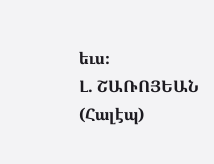եւս։
Լ. ՇԱՌՈՅԵԱՆ (Հալէպ)